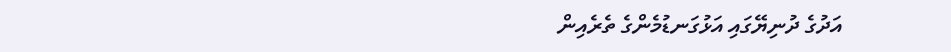އަދުގެ ދުނިޔޭގައި އަޅުގަނޑުމެންގެ ތެރެއިން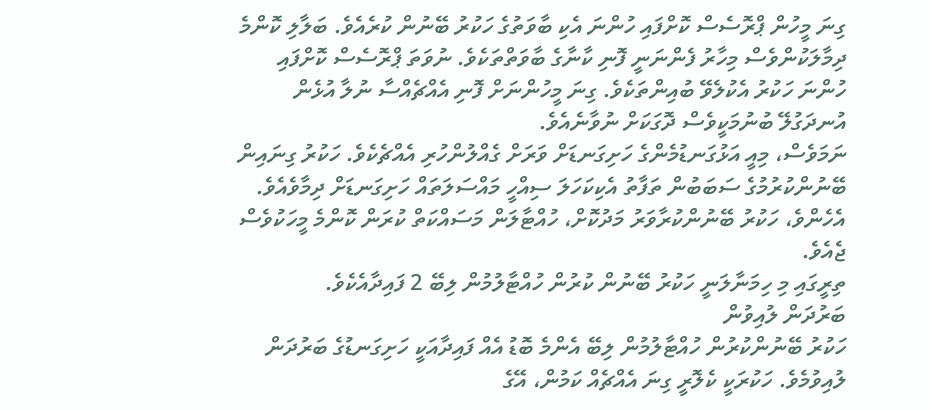ގިނަ މީހުން ޕްރޮސެސް ކޮށްފައި ހުންނަ އެކި ބާވަތުގެ ހަކުރު ބޭނުން ކުރެއެވެ. ބަލާލި ކޮންމެ ދިމާލަކުންވެސް މިހާރު ފެންނަނީ ފޮނި ކާނާގެ ބާވަތްތަކެވެ. ނުވަތަ ޕްރޮސެސް ކޮށްފައި ހުންނަ ހަކުރު އެކުލެވޭ ބުއިންތަކެވެ. ގިނަ މީހުންނަށް ފޮނި އެއްޗެއްސާ ނުލާ އުޅެން އުނދަގުލޭ ބުނުމަކީވެސް ދޮގަކަށް ނުވާނެއެވެ.
ނަމަވެސް، މިއީ އަޅުގަނޑުމެންގެ ހަށިގަނޑަށް ވަރަށް ގެއްލުންހުރި އެއްޗެކެވެ. ހަކުރު ގިނައިން ބޭނުންކުރުމުގެ ސަބަބުން ތަފާތު އެކިކަހަލަ ސިއްހީ މައްސަލަތައް ހަށިގަނޑަށް ދިމާވެއެވެ. އެހެންވެ، ހަކުރު ބޭނުންކުރާވަރު މަދުކޮށް، ހުއްޓާލަން މަސައްކަތް ކުރަން ކޮންމެ މީހަކުވެސް ޖެއެވެ.
ތިރީގައި މި ހިމަނާލަނީ ހަކުރު ބޭނުން ކުރުން ހުއްޓާލުމުން ލިބޭ 2 ފައިދާއެކެވެ.
ބަރުދަން ލުއިވުން
ހަކުރު ބޭނުންކުރުން ހުއްޓާލުމުން ލިބޭ އެންމެ ބޮޑު އެއް ފައިދާއަކީ ހަށިގަނޑުގެ ބަރުދަން ލުއިވުމެވެ. ހަކުރަކީ ކެލޮރީ ގިނަ އެއްޗެއް ކަމުން، އޭގެ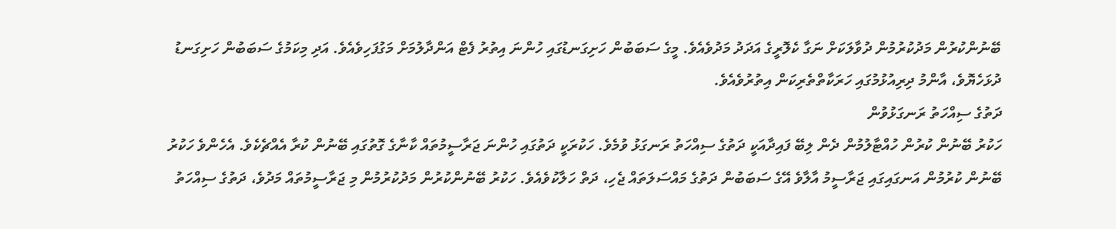ބޭނުންކުރުން މަދުކުރުމުން ދުވާލަކަށް ނަގާ ކެލޮރީގެ އަދަދު މަދުވެއެވެ. މީގެ ސަބަބުން ހަށިގަނޑުގައި ހުންނަ އިތުރު ފެޓް އަންދާލުމަށް މަގުފަހިވެއެވެ. އަދި މިކަމުގެ ސަބަބުން ހަށިގަނޑު ދުޅަހެޔޮވެ، އާންމު ދިރިއުޅުމުގައި ހަރަކާތްތެރިކަން އިތުރުވެއެވެ.
ދަތުގެ ސިއްހަތު ރަނގަޅުވުން
ހަކުރު ބޭނުން ކުރުން ހުއްޓާލުމުން ދެން ލިބޭ ފައިދާއަކީ ދަތުގެ ސިއްހަތު ރަނގަޅު ވުމެވެ. ހަކުރަކީ ދަތުގައި ހުންނަ ޖަރާސީމުތައް ކާނާގެ ގޮތުގައި ބޭނުން ކުރާ އެއްޗެކެވެ. އެހެންވެ ހަކުރު ބޭނުން ކުރުމުން އަނގައިގައި ޖަރާސީމު އާލާވެ އޭގެ ސަބަބުން ދަތުގެ މައްސަލަތައް ޖެހި، ދަތް ހަލާކުވެއެވެ. ހަކުރު ބޭނުންކުރުން މަދުކުރުމުން މި ޖަރާސީމުތައް މަދުވެ، ދަތުގެ ސިއްހަތު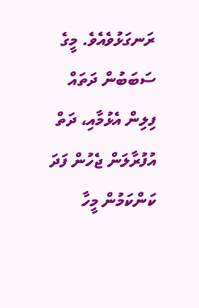ރަނގަޅުވެއެވެ. މީގެ ސަބަބުން ދަތައް ފިލިން އެޅުމާއި، ދަތް އުފުރާލަން ޖެހުން ފަދަ ކަންކަމުން މީހާ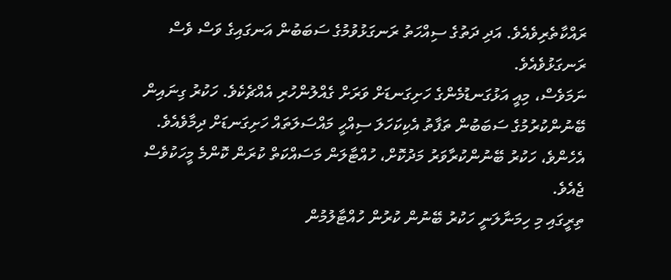ރައްކާތެރިވެއެވެ. އަދި ދަތުގެ ސިއްހަތު ރަނގަޅުވުމުގެ ސަބަބުން އަނގައިގެ ވަސް ވެސް ރަނގަޅުވެއެވެ.
ނަމަވެސް، މިއީ އަޅުގަނޑުމެންގެ ހަށިގަނޑަށް ވަރަށް ގެއްލުންހުރި އެއްޗެކެވެ. ހަކުރު ގިނައިން ބޭނުންކުރުމުގެ ސަބަބުން ތަފާތު އެކިކަހަލަ ސިއްހީ މައްސަލަތައް ހަށިގަނޑަށް ދިމާވެއެވެ. އެހެންވެ، ހަކުރު ބޭނުންކުރާވަރު މަދުކޮށް، ހުއްޓާލަން މަސައްކަތް ކުރަން ކޮންމެ މީހަކުވެސް ޖެއެވެ.
ތިރީގައި މި ހިމަނާލަނީ ހަކުރު ބޭނުން ކުރުން ހުއްޓާލުމުން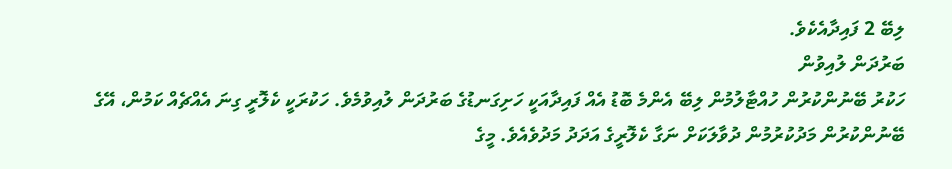ލިބޭ 2 ފައިދާއެކެވެ.
ބަރުދަން ލުއިވުން
ހަކުރު ބޭނުންކުރުން ހުއްޓާލުމުން ލިބޭ އެންމެ ބޮޑު އެއް ފައިދާއަކީ ހަށިގަނޑުގެ ބަރުދަން ލުއިވުމެވެ. ހަކުރަކީ ކެލޮރީ ގިނަ އެއްޗެއް ކަމުން، އޭގެ ބޭނުންކުރުން މަދުކުރުމުން ދުވާލަކަށް ނަގާ ކެލޮރީގެ އަދަދު މަދުވެއެވެ. މީގެ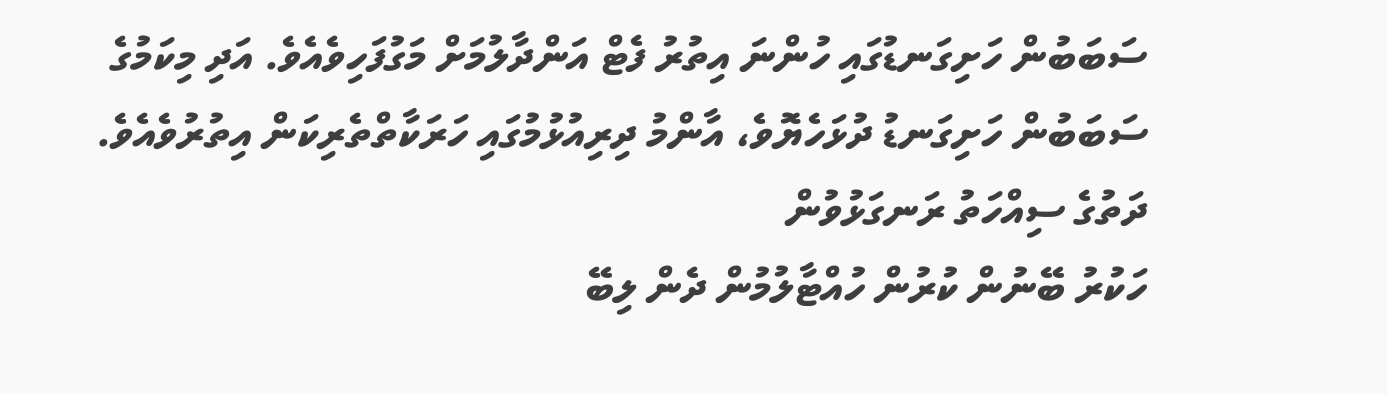ސަބަބުން ހަށިގަނޑުގައި ހުންނަ އިތުރު ފެޓް އަންދާލުމަށް މަގުފަހިވެއެވެ. އަދި މިކަމުގެ ސަބަބުން ހަށިގަނޑު ދުޅަހެޔޮވެ، އާންމު ދިރިއުޅުމުގައި ހަރަކާތްތެރިކަން އިތުރުވެއެވެ.
ދަތުގެ ސިއްހަތު ރަނގަޅުވުން
ހަކުރު ބޭނުން ކުރުން ހުއްޓާލުމުން ދެން ލިބޭ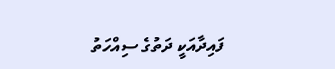ފައިދާއަކީ ދަތުގެ ސިއްހަތު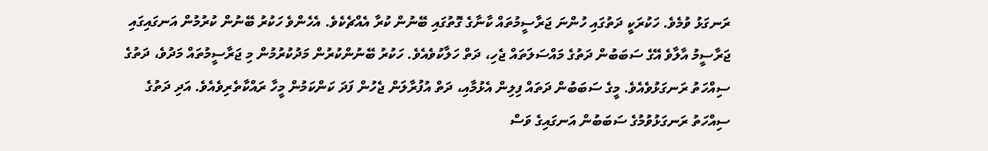ރަނގަޅު ވުމެވެ. ހަކުރަކީ ދަތުގައި ހުންނަ ޖަރާސީމުތައް ކާނާގެ ގޮތުގައި ބޭނުން ކުރާ އެއްޗެކެވެ. އެހެންވެ ހަކުރު ބޭނުން ކުރުމުން އަނގައިގައި ޖަރާސީމު އާލާވެ އޭގެ ސަބަބުން ދަތުގެ މައްސަލަތައް ޖެހި، ދަތް ހަލާކުވެއެވެ. ހަކުރު ބޭނުންކުރުން މަދުކުރުމުން މި ޖަރާސީމުތައް މަދުވެ، ދަތުގެ ސިއްހަތު ރަނގަޅުވެއެވެ. މީގެ ސަބަބުން ދަތައް ފިލިން އެޅުމާއި، ދަތް އުފުރާލަން ޖެހުން ފަދަ ކަންކަމުން މީހާ ރައްކާތެރިވެއެވެ. އަދި ދަތުގެ ސިއްހަތު ރަނގަޅުވުމުގެ ސަބަބުން އަނގައިގެ ވަސް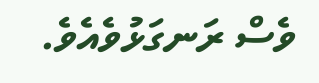ވެސް ރަނގަޅުވެއެވެ.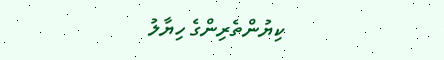ކިޔުންތެރިންގެ ހިޔާލު